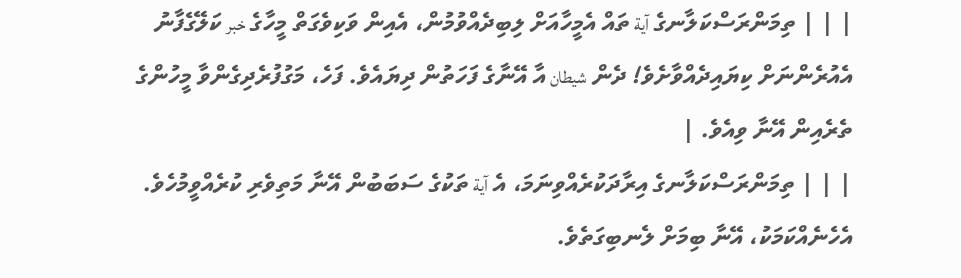| | | ތިމަންރަސްކަލާނގެ آية ތައް އެމީހާއަށް ލިބިދެއްވުމުން، އެއިން ވަކިވެގަތް މީހާގެ خبر ކަލޭގެފާނު އެއުރެންނަށް ކިޔައިދެއްވާށެވެ! ދެން شيطان އާ އޭނާގެ ފަހަތުން ދިޔައެވެ. ފަހެ، މަގުފުރެދިގެންވާ މީހުންގެ ތެރެއިން އޭނާ ވިއެވެ. |
| | | ތިމަންރަސްކަލާނގެ އިރާދަކުރެއްވިނަމަ، އެ آية ތަކުގެ ސަބަބުން އޭނާ މަތިވެރި ކުރެއްވީމުހެވެ. އެހެނެއްކަމަކު، އޭނާ ބިމަށް ލެނބިގަތެވެ.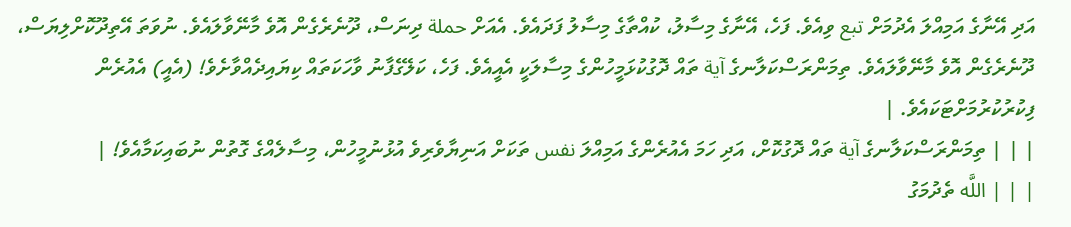އަދި އޭނާގެ އަމިއްލަ އެދުމަށް تبع ވިއެވެ. ފަހެ، އޭނާގެ މިސާލު، ކުއްތާގެ މިސާލު ފަދައެވެ. އެއަށް حملة ދިނަސް، ދޫނެރެގެން އޮވެ މާނޭވާލައެވެ. ނުވަތަ އޭތިދޫކޮށްލިޔަސް، ދޫނެރެގެން އޮވެ މާނޭވާލައެވެ. ތިމަންރަސްކަލާނގެ آية ތައް ދޮގުކުޅަމީހުންގެ މިސާލަކީ އެއީއެވެ. ފަހެ، ކަލޭގެފާނު ވާހަކަތައް ކިޔައިދެއްވާށެވެ! (އެއީ) އެއުރެން ފިކުރުކުރުމަށްޓަކައެވެ. |
| | | ތިމަންރަސްކަލާނގެ آية ތައް ދޮގުކޮށް، އަދި ހަމަ އެއުރެންގެ އަމިއްލަ نفس ތަކަށް އަނިޔާވެރިވެ އުޅުނުމީހުން، މިސާލެއްގެ ގޮތުން ނުބައިކަމާއެވެ! |
| | | اللَّه ތެދުމަގު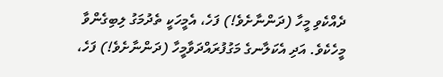ދެއްކެވި މީހާ (ދަންނާށެވެ!) ފަހެ، އެމީހަކީ ތެދުމަގު ލިބިގެންވާ މީހެކެވެ. އަދި އެކަލާނގެ މަގުފުރައްދަވާމީހާ (ދަންނާށެވެ!) ފަހެ،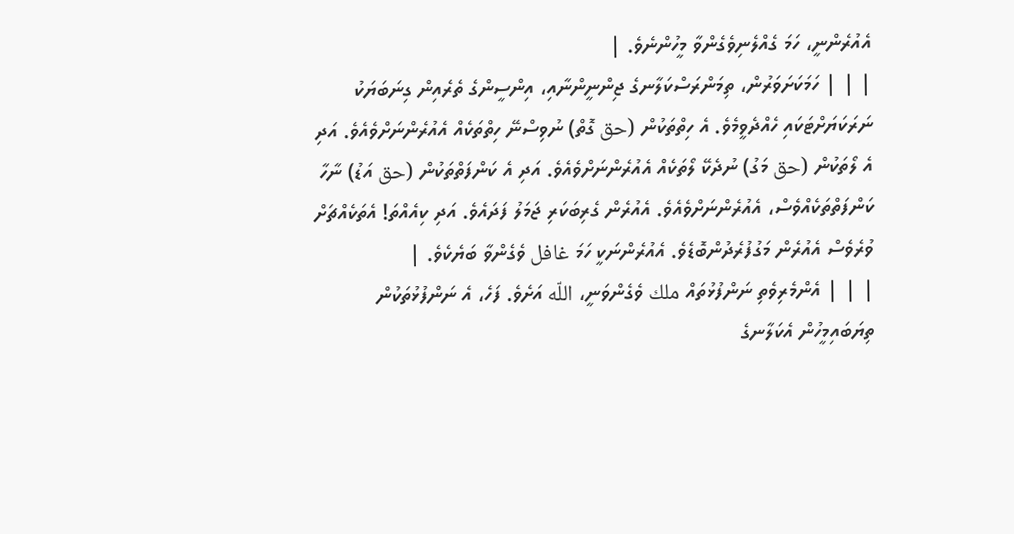އެއުރެންނީ، ހަމަ ގެއްލެނިވެގެންވާ މީހުންނެވެ. |
| | | ހަމަކަށަވަރުން، ތިމަންރަސްކަލާނގެ ޖިންނީންނާއި، އިންސީންގެ ތެރެއިން ގިނަބަޔަކު ނަރަކަޔަށްޓަކައި ހެއްދެވީމެވެ. އެ ހިތްތަކުން (حق ގޮތް) ނުވިސްނޭ ހިތްތަކެއް އެއުރެންނަށްވެއެވެ. އަދި އެ ލޯތަކުން (حق މަގު) ނުދެކޭ ލޯތަކެއް އެއުރެންނަށްވެއެވެ. އަދި އެ ކަންފަތްތަކުން (حق އަޑު) ނާހާ ކަންފަތްތަކެއްވެސް، އެއުރެންނަށްވެއެވެ. އެއުރެން ގެރިބަކަރި ޖަމަލު ފަދައެވެ. އަދި ކިއެއްތަ! އެތަކެއްޗަށް ވުރެވެސް އެއުރެން މަގުފުރެދުންބޮޑެވެ. އެއުރެންނަކީ ހަމަ غافل ވެގެންވާ ބަޔެކެވެ. |
| | | އެންމެރިވެތި ނަންފުޅުތައް ملك ވެގެންވަނީ، اللّه އަށެވެ. ފަހެ، އެ ނަންފުޅުތަކުން ތިޔަބައިމީހުން އެކަލާނގެ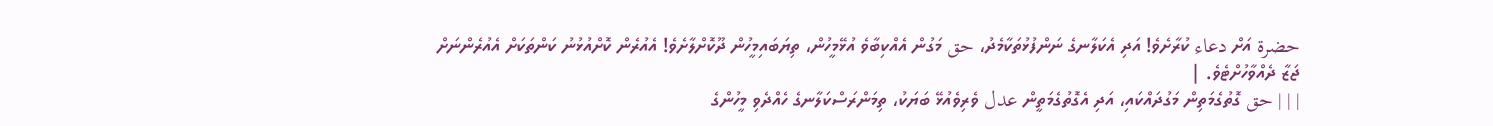حضرة އަށް دعاء ކުރާށެވެ! އަދި އެކަލާނގެ ނަންފުޅުތަކާމެދު، حق މަގުން އެއްކިބާވެ އުޅޭމީހުން، ތިޔަބައިމީހުން ދޫކޮށްލާށެވެ! އެއުރެން ކޮށްއުޅުނު ކަންތަކަށް އެއުރެންނަށް ޖަޒާ ދެއްވާހުށްޓެވެ. |
| | | حق ގޮތުގެމަތިން މަގުދައްކައި، އަދި އެގޮތުގެމަތީން عدل ވެރިވެއުޅޭ ބަޔަކު، ތިމަންރަސްކަލާނގެ ހެއްދެވި މީހުންގެ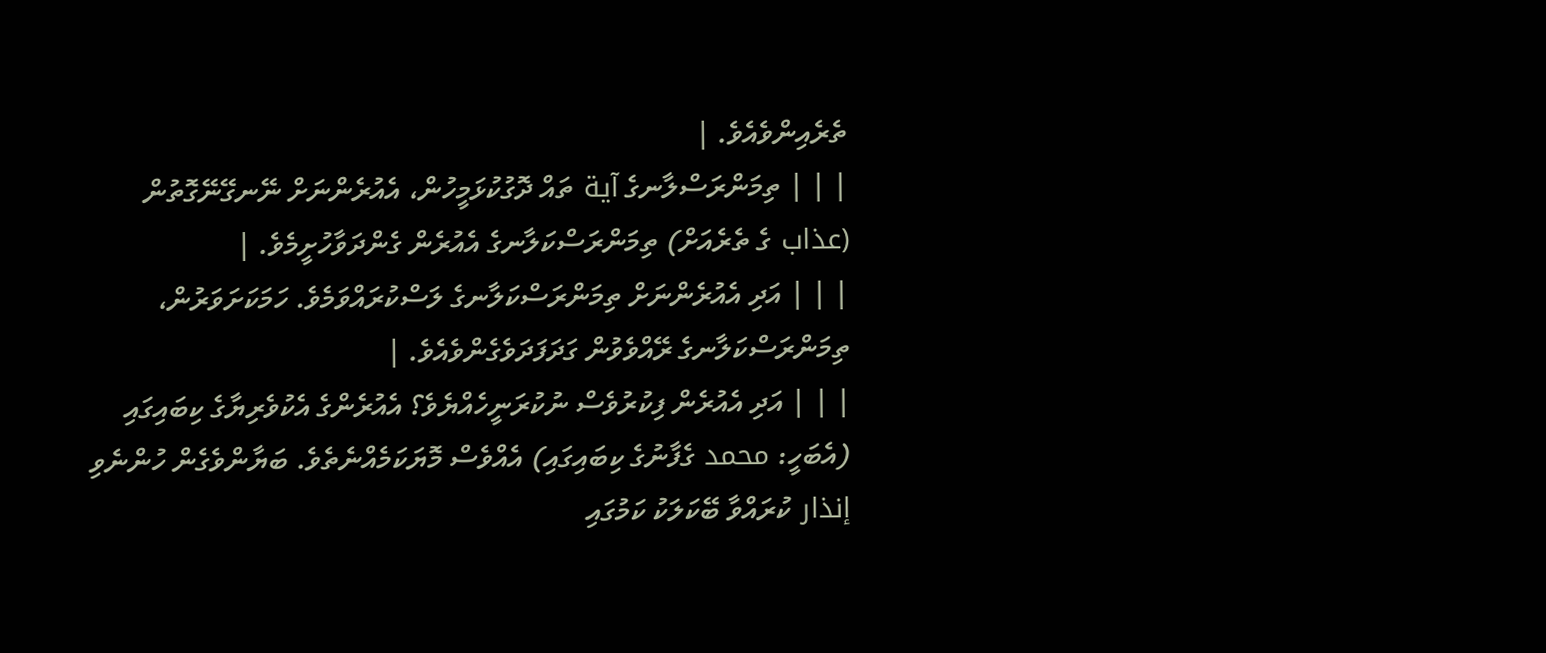ތެރެއިންވެއެވެ. |
| | | ތިމަންރަސްލާނގެ آية ތައް ދޮގުކުޅަމީހުން، އެއުރެންނަށް ނޭނގޭނޭގޮތުން (عذاب ގެ ތެރެއަށް) ތިމަންރަސްކަލާނގެ އެއުރެން ގެންދަވާހުށީމެވެ. |
| | | އަދި އެއުރެންނަށް ތިމަންރަސްކަލާނގެ ލަސްކުރައްވަމެވެ. ހަމަކަށަވަރުން، ތިމަންރަސްކަލާނގެ ރޭއްވެވުން ގަދަފަދަވެގެންވެއެވެ. |
| | | އަދި އެއުރެން ފިކުރުވެސް ނުކުރަނީހެއްޔެވެ؟ އެއުރެންގެ އެކުވެރިޔާގެ ކިބައިގައި (އެބަހީ: محمد ގެފާނުގެ ކިބައިގައި) އެއްވެސް މޮޔަކަމެއްނެތެވެ. ބަޔާންވެގެން ހުންނެވި إنذار ކުރައްވާ ބޭކަލަކު ކަމުގައި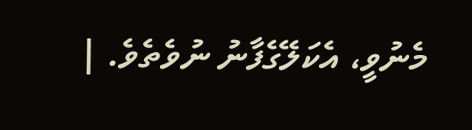މެނުވީ، އެކަލޭގެފާނު ނުވެތެވެ. |